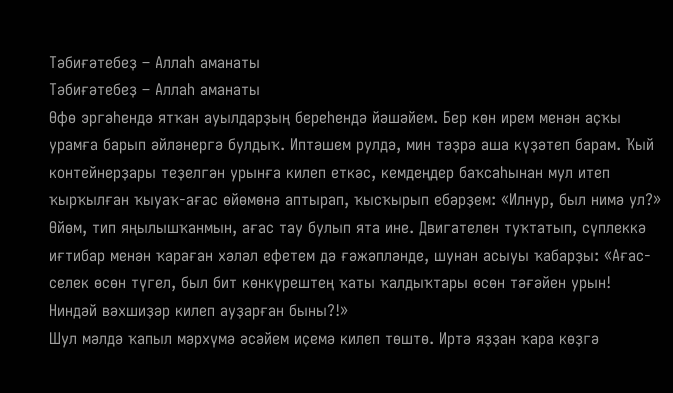Тәбиғәтебеҙ – Аллаһ аманаты
Тәбиғәтебеҙ – Аллаһ аманаты
Өфө эргәһендә ятҡан ауылдарҙың береһендә йәшәйем. Бер көн ирем менән аҫҡы урамға барып әйләнергә булдыҡ. Иптәшем рулдә, мин тәҙрә аша күҙәтеп барам. Ҡый контейнерҙары теҙелгән урынға килеп еткәс, кемдеңдер баҡсаһынан мул итеп ҡырҡылған ҡыуаҡ-ағас өйөмөнә аптырап, ҡысҡырып ебәрҙем: «Илнур, был нимә ул?» Өйөм, тип яңылышҡанмын, ағас тау булып ята ине. Двигателен туҡтатып, сүплеккә иғтибар менән ҡараған хәләл ефетем дә ғәжәпләнде, шунан асыуы ҡабарҙы: «Ағас-селек өсөн түгел, был бит көнкүрештең ҡаты ҡалдыҡтары өсөн тәғәйен урын! Ниндәй вәхшиҙәр килеп ауҙарған быны?!»
Шул мәлдә ҡапыл мәрхүмә әсәйем иҫемә килеп төштө. Иртә яҙҙан ҡара көҙгә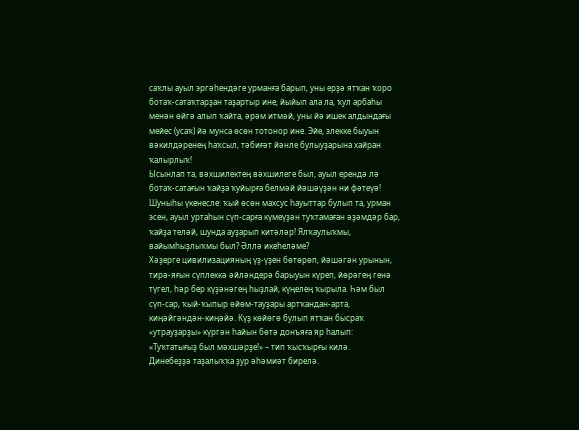саҡлы ауыл эргәһендәге урманға барып, уны ерҙә ятҡан ҡоро ботаҡ-сатаҡтарҙан таҙартыр ине, йыйып ала ла, ҡул арбаһы менән өйгә алып ҡайта, әрәм итмәй, уны йә ишек алдындағы мейес (усаҡ) йә мунса өсөн тотонор ине. Эйе, элекке быуын вәкилдәренең һаҡсыл, тәбиғәт йәнле булыуҙарына хайран ҡалырлыҡ!
Ысынлап та, вәхшилектең вәхшилеге был, ауыл ерендә лә ботаҡ-сатағын ҡайҙа ҡуйырға белмәй йәшәүҙән ни фәтеүә! Шуныһы үкенесле: ҡый өсөн махсус һауыттар булып та, урман эсен, ауыл уртаһын сүп-сарға күмеүҙән туҡтамаған әҙәмдәр бар, ҡайҙа теләй, шунда ауҙарып китәләр! Ялҡаулыҡмы, вайымһыҙлыҡмы был? Әллә икеһеләме?
Хәҙерге цивилизацияның үҙ-үҙен бөтөрөп, йәшәгән урынын, тирә-яғын сүплеккә әйләндерә барыуын күреп, йөрәгең генә түгел, һәр бер күҙәнәгең һыҙлай, күңелең ҡырыла. Һәм был сүп-сар, ҡый-ҡыпыр өйөм-тауҙары артҡандан-арта, киңәйгәндән-киңәйә. Күҙ көйөгө булып ятҡан бысраҡ «утрауҙарҙы» күргән һайын бөтә донъяға яр һалып: «Туҡтатығыҙ был мәхшәрҙе!» – тип ҡысҡырғы килә.
Динебеҙҙә таҙалыҡҡа ҙур әһәмиәт бирелә.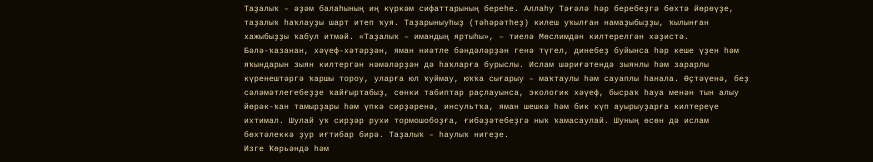Таҙалыҡ – әҙәм балаһының иң күркәм сифаттарының береһе. Аллаһу Тәғәлә һәр беребеҙгә бөхтә йөрөүҙе, таҙалыҡ һаҡлауҙы шарт итеп ҡуя. Таҙарыныуһыҙ (тәһәрәтһеҙ) килеш уҡылған намаҙыбыҙҙы, ҡылынған хажыбыҙҙы ҡабул итмәй. «Таҙалыҡ – имандың яртыһы», – тиелә Мөслимдән килтерелгән хәҙистә.
Бәлә-ҡазанан, хәүеф-хәтәрҙән, яман ниәтле бәндәләрҙән генә түгел, динебеҙ буйынса һәр кеше үҙен һәм яҡындарын зыян килтергән нәмәләрҙән дә һаҡларға бурыслы. Ислам шәриғәтендә зыянлы һәм зарарлы күренештәргә ҡаршы тороу, уларға юл ҡуймау, юҡҡа сығарыу – маҡтаулы һәм сауаплы һанала. Өҫтәүенә, беҙ сәләмәтлегебеҙҙе ҡайғыртабыҙ, сөнки табиптар раҫлауынса, экологик хәүеф, бысраҡ һауа менән тын алыу йөрәк-ҡан тамырҙары һәм үпкә сирҙәренә, инсультҡа, яман шешкә һәм бик күп ауырыуҙарға килтереүе ихтимал. Шулай уҡ сирҙәр рухи тормошобоҙға, ғибәҙәтебеҙгә ныҡ ҡамасаулай. Шуның өсөн дә ислам бөхтәлеккә ҙур иғтибар бирә. Таҙалыҡ – һаулыҡ нигеҙе.
Изге Ҡөрьәндә һәм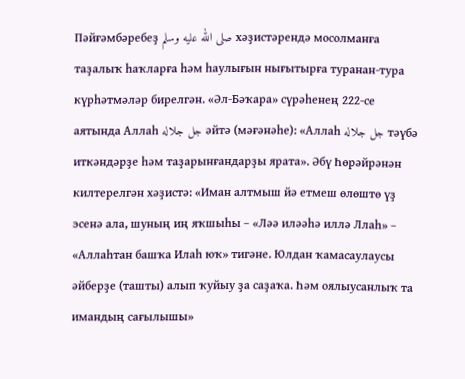Пәйғәмбәребеҙ صلى الله عليه وسلم хәҙистәрендә мосолманға таҙалыҡ һаҡларға һәм һаулығын нығытырға туранан-тура күрһәтмәләр бирелгән. «Әл-Бәҡара» сүрәһенең 222-се аятында Аллаһ جل جلاله әйтә (мәғәнәһе): «Аллаһ جل جلاله тәүбә иткәндәрҙе һәм таҙарынғандарҙы ярата». Әбү Һөрәйрәнән килтерелгән хәҙистә: «Иман алтмыш йә етмеш өлөштө үҙ эсенә ала, шуның иң яҡшыһы – «Ләә иләәһә иллә Ллаһ» – «Аллаһтан башҡа Илаһ юҡ» тигәне. Юлдан ҡамасаулаусы әйберҙе (ташты) алып ҡуйыу ҙа саҙаҡа. Һәм оялыусанлыҡ та имандың сағылышы»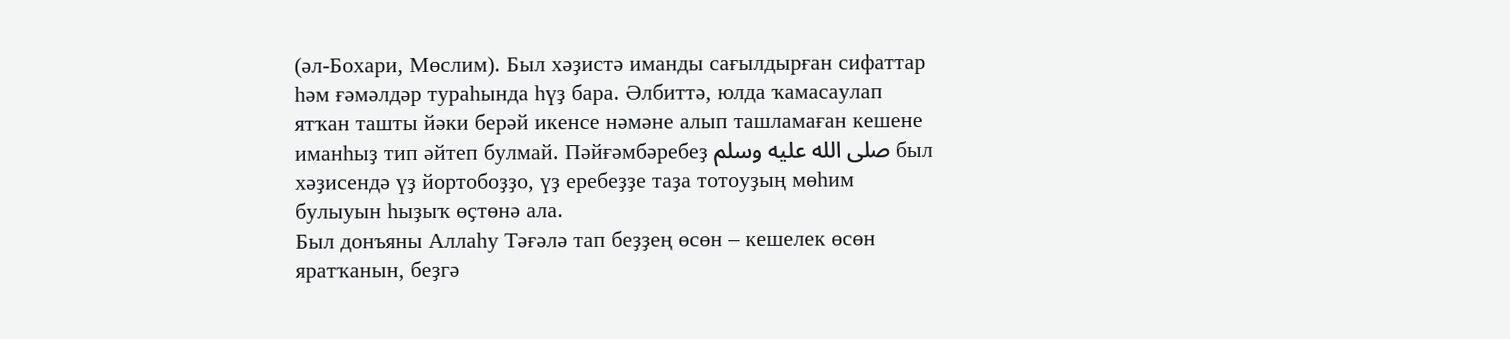(әл-Бохари, Мөслим). Был хәҙистә иманды сағылдырған сифаттар һәм ғәмәлдәр тураһында һүҙ бара. Әлбиттә, юлда ҡамасаулап ятҡан ташты йәки берәй икенсе нәмәне алып ташламаған кешене иманһыҙ тип әйтеп булмай. Пәйғәмбәребеҙ صلى الله عليه وسلم был хәҙисендә үҙ йортобоҙҙо, үҙ еребеҙҙе таҙа тотоуҙың мөһим булыуын һыҙыҡ өҫтөнә ала.
Был донъяны Аллаһу Тәғәлә тап беҙҙең өсөн – кешелек өсөн яратҡанын, беҙгә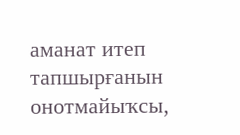аманат итеп тапшырғанын онотмайыҡсы,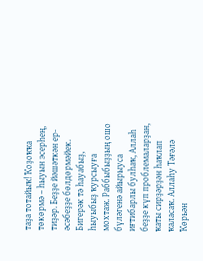таҙа тотайыҡ! Ҡоҙоҡҡа төкөрмә – һыуын эсерһең, тиҙәр. Беҙҙе йәшәткән ер-әсәбеҙҙе бөлдөрмәйек. Бигерәк тә һауабыҙ, һыуыбыҙ ҡурсыуға мохтаж. Раббыбыҙҙың ошо бүләгенә айырыуса иғтибарлы булһаҡ, Аллаһ беҙҙе күп проблемаларҙан, ҡаты сирҙәрҙән һаҡлап ҡаласаҡ. Аллаһу Тәғәлә Ҡөрьән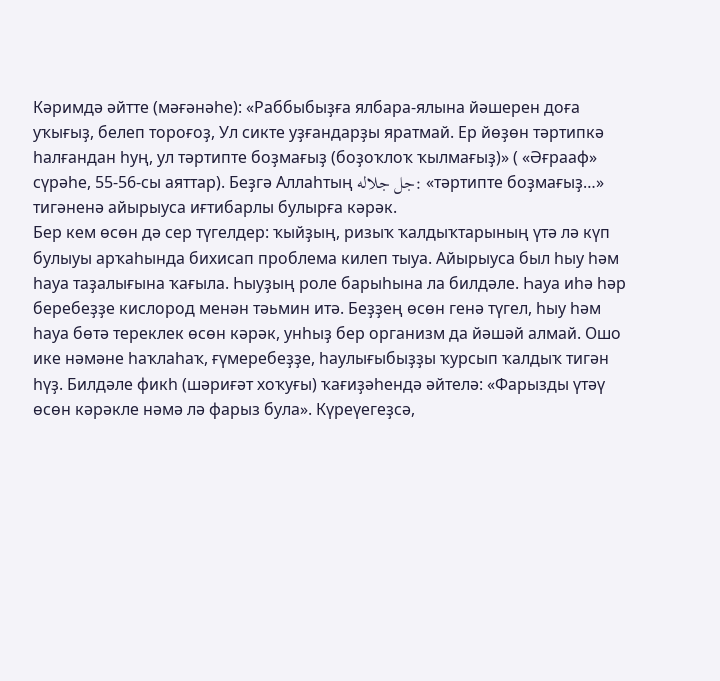Кәримдә әйтте (мәғәнәһе): «Раббыбыҙға ялбара-ялына йәшерен доға уҡығыҙ, белеп тороғоҙ, Ул сикте уҙғандарҙы яратмай. Ер йөҙөн тәртипкә һалғандан һуң, ул тәртипте боҙмағыҙ (боҙоҡлоҡ ҡылмағыҙ)» ( «Әғрааф» сүрәһе, 55-56-сы аяттар). Беҙгә Аллаһтың جل جلاله: «тәртипте боҙмағыҙ…» тигәненә айырыуса иғтибарлы булырға кәрәк.
Бер кем өсөн дә сер түгелдер: ҡыйҙың, ризыҡ ҡалдыҡтарының үтә лә күп булыуы арҡаһында бихисап проблема килеп тыуа. Айырыуса был һыу һәм һауа таҙалығына ҡағыла. Һыуҙың роле барыһына ла билдәле. Һауа иһә һәр беребеҙҙе кислород менән тәьмин итә. Беҙҙең өсөн генә түгел, һыу һәм һауа бөтә тереклек өсөн кәрәк, унһыҙ бер организм да йәшәй алмай. Ошо ике нәмәне һаҡлаһаҡ, ғүмеребеҙҙе, һаулығыбыҙҙы ҡурсып ҡалдыҡ тигән һүҙ. Билдәле фикһ (шәриғәт хоҡуғы) ҡағиҙәһендә әйтелә: «Фарызды үтәү өсөн кәрәкле нәмә лә фарыз була». Күреүегеҙсә,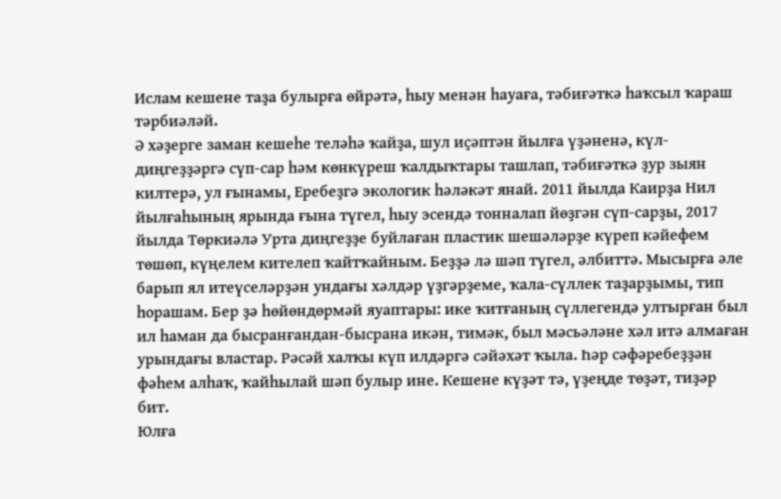Ислам кешене таҙа булырға өйрәтә, һыу менән һауаға, тәбиғәткә һаҡсыл ҡараш тәрбиәләй.
Ә хәҙерге заман кешеһе теләһә ҡайҙа, шул иҫәптән йылға үҙәненә, күл-диңгеҙҙәргә сүп-сар һәм көнкүреш ҡалдыҡтары ташлап, тәбиғәткә ҙур зыян килтерә, ул ғынамы, Еребеҙгә экологик һәләкәт янай. 2011 йылда Каирҙа Нил йылғаһының ярында ғына түгел, һыу эсендә тонналап йөҙгән сүп-сарҙы, 2017 йылда Төркиәлә Урта диңгеҙҙе буйлаған пластик шешәләрҙе күреп кәйефем төшөп, күңелем кителеп ҡайтҡайным. Беҙҙә лә шәп түгел, әлбиттә. Мысырға әле барып ял итеүселәрҙән ундағы хәлдәр үҙгәрҙеме, ҡала-сүллек таҙарҙымы, тип һорашам. Бер ҙә һөйөндөрмәй яуаптары: ике ҡитғаның сүллегендә ултырған был ил һаман да бысранғандан-бысрана икән, тимәк, был мәсьәләне хәл итә алмаған урындағы властар. Рәсәй халҡы күп илдәргә сәйәхәт ҡыла. Һәр сәфәребеҙҙән фәһем алһаҡ, ҡайһылай шәп булыр ине. Кешене күҙәт тә, үҙеңде төҙәт, тиҙәр бит.
Юлға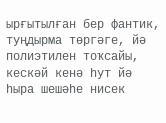ырғытылған бер фантик, туңдырма төргәге, йә полиэтилен тоҡсайы, кескәй кенә һут йә һыра шешәһе нисек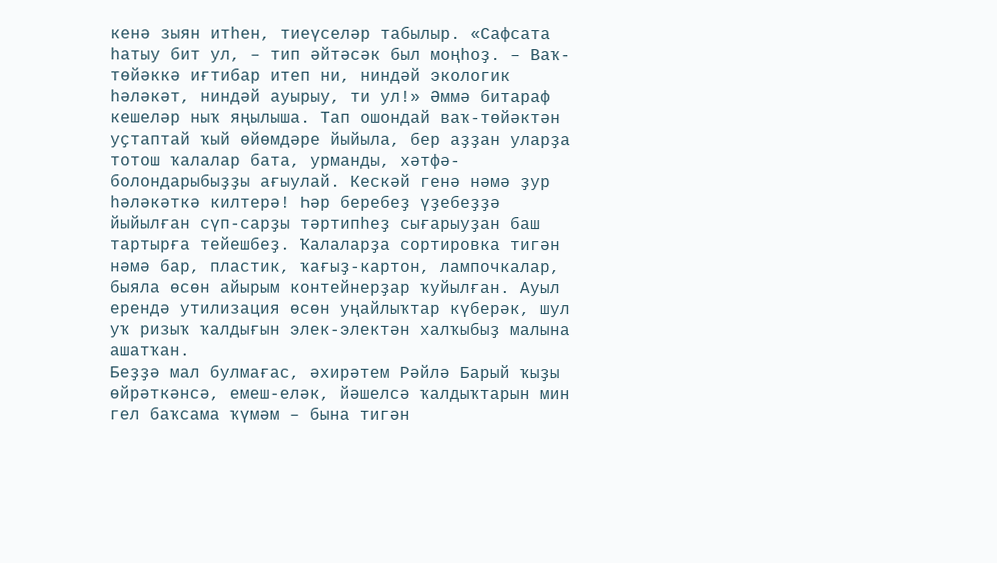кенә зыян итһен, тиеүселәр табылыр. «Сафсата һатыу бит ул, – тип әйтәсәк был моңһоҙ. – Ваҡ-төйәккә иғтибар итеп ни, ниндәй экологик һәләкәт, ниндәй ауырыу, ти ул!» Әммә битараф кешеләр ныҡ яңылыша. Тап ошондай ваҡ-төйәктән уҫтаптай ҡый өйөмдәре йыйыла, бер аҙҙан уларҙа тотош ҡалалар бата, урманды, хәтфә-болондарыбыҙҙы ағыулай. Кескәй генә нәмә ҙур һәләкәткә килтерә! Һәр беребеҙ үҙебеҙҙә йыйылған сүп-сарҙы тәртипһеҙ сығарыуҙан баш тартырға тейешбеҙ. Ҡалаларҙа сортировка тигән нәмә бар, пластик, ҡағыҙ-картон, лампочкалар, быяла өсөн айырым контейнерҙар ҡуйылған. Ауыл ерендә утилизация өсөн уңайлыҡтар күберәк, шул уҡ ризыҡ ҡалдығын элек-электән халҡыбыҙ малына ашатҡан.
Беҙҙә мал булмағас, әхирәтем Рәйлә Барый ҡыҙы өйрәткәнсә, емеш-еләк, йәшелсә ҡалдыҡтарын мин гел баҡсама ҡүмәм – бына тигән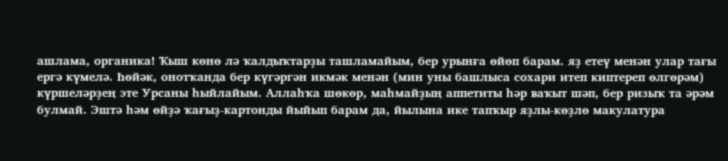ашлама, органика! Ҡыш көнө лә ҡалдыҡтарҙы ташламайым, бер урынға өйөп барам. яҙ етеү менән улар тағы ергә күмелә. Һөйәк, онотҡанда бер күгәргән икмәк менән (мин уны башлыса сохари итеп киптереп өлгөрәм) күршеләрҙең эте Урсаны һыйлайым. Аллаһҡа шөкөр, маһмайҙың аппетиты һәр ваҡыт шәп, бер ризыҡ та әрәм булмай. Эштә һәм өйҙә ҡағыҙ-картонды йыйып барам да, йылына ике тапҡыр яҙлы-көҙлө макулатура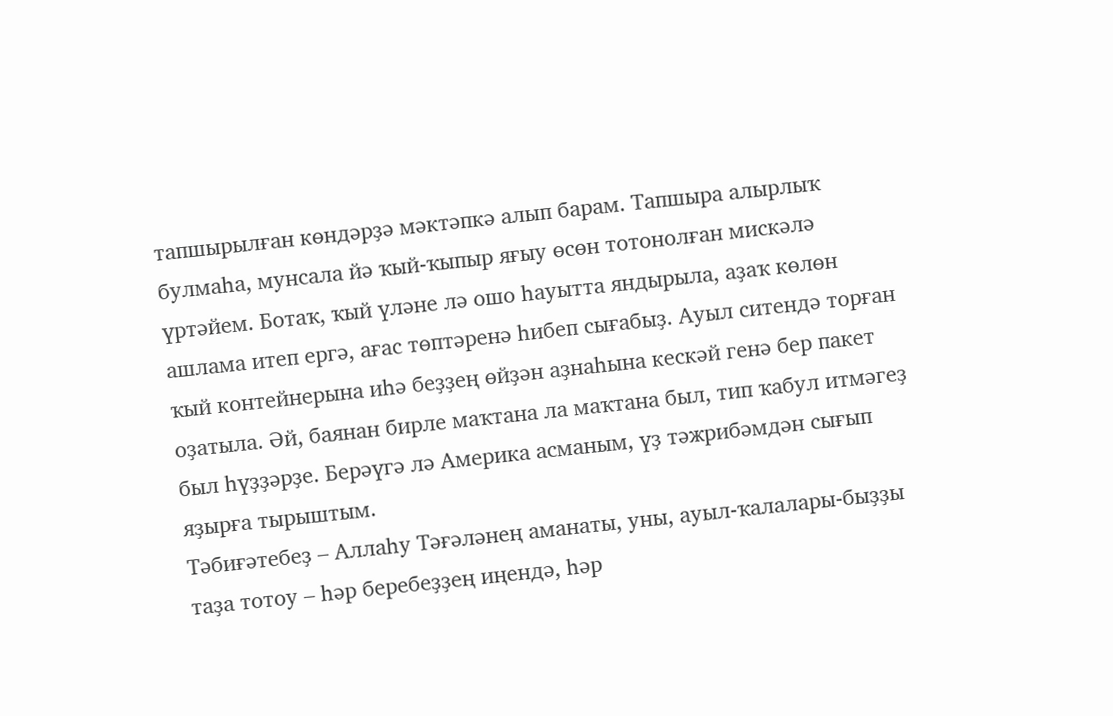тапшырылған көндәрҙә мәктәпкә алып барам. Тапшыра алырлыҡ булмаһа, мунсала йә ҡый-ҡыпыр яғыу өсөн тотонолған мискәлә үртәйем. Ботаҡ, ҡый үләне лә ошо һауытта яндырыла, аҙаҡ көлөн ашлама итеп ергә, ағас төптәренә һибеп сығабыҙ. Ауыл ситендә торған ҡый контейнерына иһә беҙҙең өйҙән аҙнаһына кескәй генә бер пакет оҙатыла. Әй, баянан бирле маҡтана ла маҡтана был, тип ҡабул итмәгеҙ был һүҙҙәрҙе. Берәүгә лә Америка асманым, үҙ тәжрибәмдән сығып яҙырға тырыштым.
Тәбиғәтебеҙ – Аллаһу Тәғәләнең аманаты, уны, ауыл-ҡалалары-быҙҙы таҙа тотоу – һәр беребеҙҙең иңендә, һәр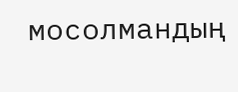мосолмандың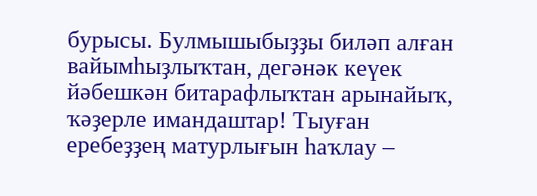бурысы. Булмышыбыҙҙы биләп алған вайымһыҙлыҡтан, дегәнәк кеүек йәбешкән битарафлыҡтан арынайыҡ, ҡәҙерле имандаштар! Тыуған еребеҙҙең матурлығын һаҡлау –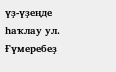үҙ-үҙеңде һаҡлау ул. Ғүмеребеҙ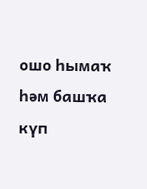ошо һымаҡ һәм башҡа күп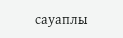сауаплы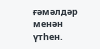ғәмәлдәр менән үтһен.